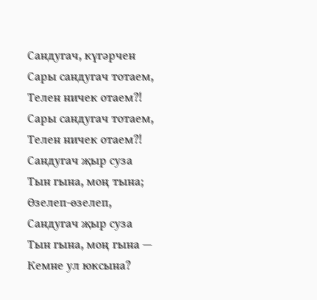Сандугач, күгәрчен
Сары сандугач тотаем,
Телен ничек отаем?!
Сары сандугач тотаем,
Телен ничек отаем?!
Сандугач җыр суза
Тын гына, моң тына;
Өзелеп-өзелеп,
Сандугач җыр суза
Тын гына, моң гына —
Кемне ул юксына?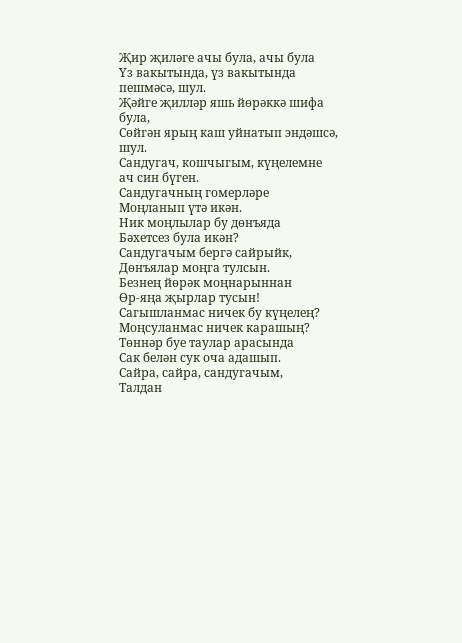Җир җиләге ачы була, ачы була
Үз вакытында, үз вакытында пешмәсә, шул.
Җәйге җилләр яшь йөрәккә шифа була,
Сөйгән ярың каш уйнатып эндәшсә, шул.
Сандугач, кошчыгым, күңелемне ач син бүген.
Сандугачның гомерләре
Моңланып үтә икән.
Ник моңлылар бу дөнъяда
Бәхетсез була икән?
Сандугачым бергә сайрыйк,
Дөнъялар моңга тулсын.
Безнең йөрәк моңнарыннан
Өр-яңа җырлар тусын!
Сагышланмас ничек бу күңелең?
Моңсуланмас ничек карашың?
Төннәр буе таулар арасында
Сак белән сук оча адашып.
Сайра, сайра, сандугачым,
Талдан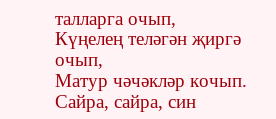талларга очып,
Күңелең теләгән җиргә очып,
Матур чәчәкләр кочып.
Сайра, сайра, син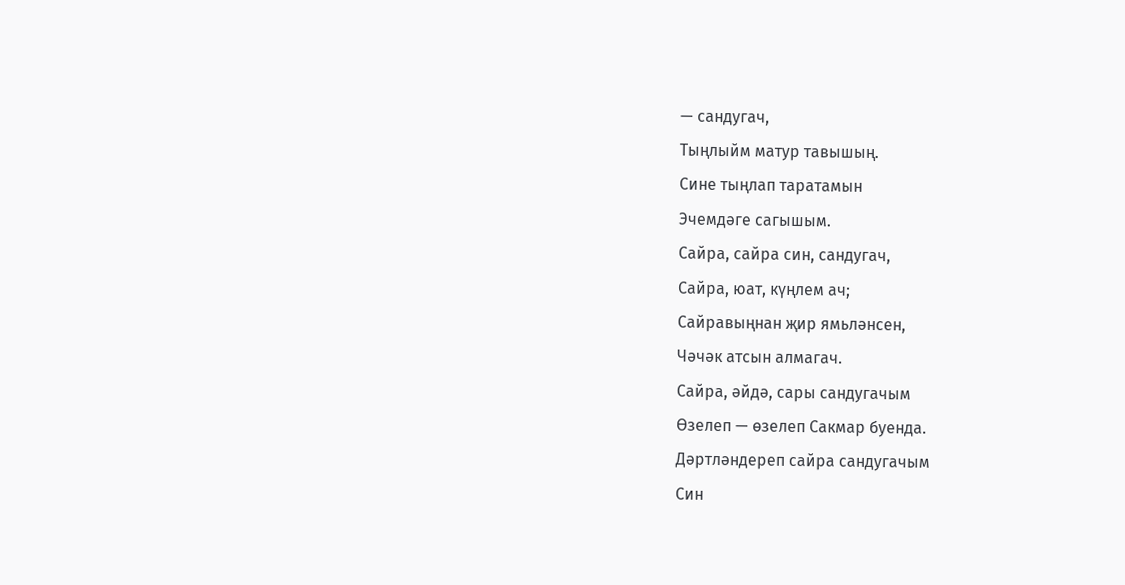— сандугач,
Тыңлыйм матур тавышың.
Сине тыңлап таратамын
Эчемдәге сагышым.
Сайра, сайра син, сандугач,
Сайра, юат, күңлем ач;
Сайравыңнан җир ямьләнсен,
Чәчәк атсын алмагач.
Сайра, әйдә, сары сандугачым
Өзелеп — өзелеп Сакмар буенда.
Дәртләндереп сайра сандугачым
Син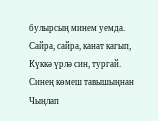булырсың минем уемда.
Сайра, сайра, канат кагып,
Күккә үрлә син, тургай.
Синең көмеш тавышыңнан
Чыңлап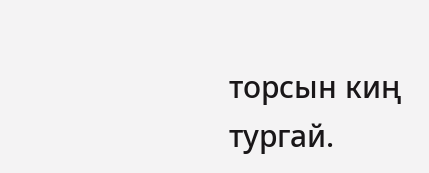торсын киң тургай.